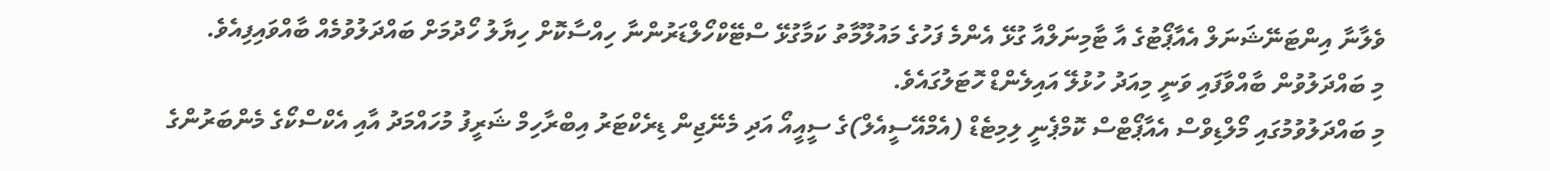ވެލާނާ އިންޓަނޭޝަނަލް އެއާޕޯޓުގެ އާ ޓާމިނަލްއާ ގުޅޭ އެންމެ ފަހުގެ މައުލޫމާތު ކަމާގުޅޭ ސްޓޭކްހޯލްޑަރުންނާ ހިއްސާކޮށް ހިޔާލު ހޯދުމަށް ބައްދަލުވުމެއް ބާއްވައިފިއެވެ.
މި ބައްދަލުވުން ބާއްވާފައި ވަނީ މިއަދު ހުޅުލޭ އައިލެންޑް ހޮޓަލުގައެވެ.
މި ބައްދަލުވުމުގައި މޯލްޑިވްސް އެއާޕޯޓްސް ކޮމްޕެނީ ލިމިޓެޑް (އެމްއޭސީއެލް)ގެ ސީއީއޯ އަދި މެނޭޖިން ޑިރެކްޓަރު އިބްރާހިމް ޝަރީފު މުހައްމަދު އާއި އެކްސްކޯގެ މެންބަރުންގެ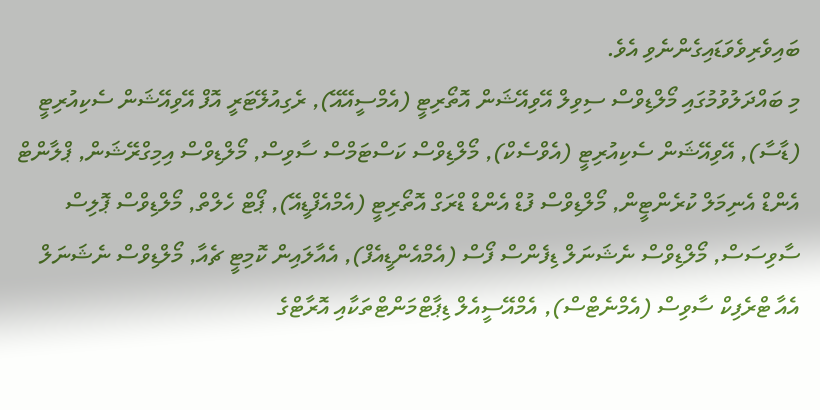ބައިވެރިވެވަޑައިގެންނެވި އެވެ.
މި ބައްދަލުވުމުގައި މޯލްޑިވްސް ސިވިލް އޭވިއޭޝަން އޮތޯރިޓީ (އެމްސީއޭއޭ), ރެގިއުލޭޓަރީ އޮފް އޭވިއޭޝަން ސެކިއުރިޓީ (ޑާސާ), އޭވިއޭޝަން ސެކިއުރިޓީ (އެވްސެކް), މޯލްޑިވްސް ކަސްޓަމްސް ސާވިސް, މޯލްޑިވްސް އިމިގްރޭޝަން, ޕްލާންޓް އެންޑް އެނިމަލް ކުރެންޓީން, މޯލްޑިވްސް ފުޑް އެންޑް ޑްރަގް އޮތޯރިޓީ (އެމްއެފްޑީއޭ), ޕޯޓް ހެލްތް, މޯލްޑިވްސް ޕޮލިސް ސާވިސަސް, މޯލްޑިވްސް ނެޝަނަލް ޑިފެންސް ފޯސް (އެމްއެންޑީއެފް), އެއާލައިން ކޮމިޓީ ޗެއާ, މޯލްޑިވްސް ނެޝަނަލް އެއާ ޓްރެފިކް ސާވިސް (އެމްނެޓްސް), އެމްއޭސީއެލް ޑިޕާޓްމަންޓްތަކާއި އޮރާޓްގެ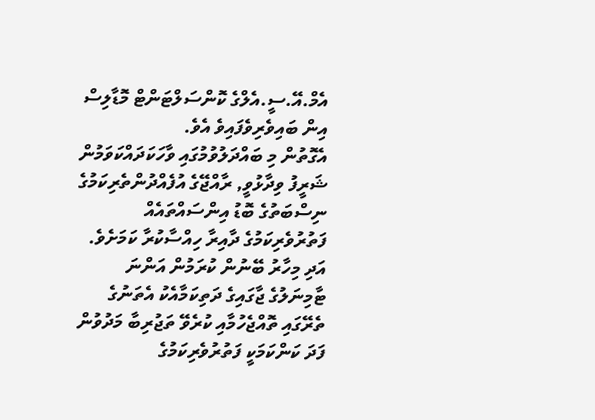އެމް.އޭ.ސީ.އެލްގެ ކޮންސަލްޓަންޓް މޮޑާލިސް އިން ބައިވެރިވެފައިވެ އެވެ.
އެގޮތުން މި ބައްދަލުވުމުގައި ވާހަކަދައްކަވަމުން ޝަރީފު ވިދާޅުވީ, ރާއްޖޭގެ އުފެއްދުންތެރިކަމުގެ ނިސްބަތުގެ ބޮޑު އިންސައްތައެއް ފަތުރުވެރިކަމުގެ ދާއިރާ ހިއްސާކުރާ ކަމަށެވެ.
އަދި މިހާރު ބޭނުން ކުރަމުން އަންނަ ޓާމިނަލުގެ ޖާގައިގެ ދަތިކަމާއެކު އެތަނުގެ ތެރޭގައި ތޮއްޖެހުމާއި ކުރެވޭ ތަޖުރިބާ މަދުވުން ފަދަ ކަންކަމަކީ ފަތުރުވެރިކަމުގެ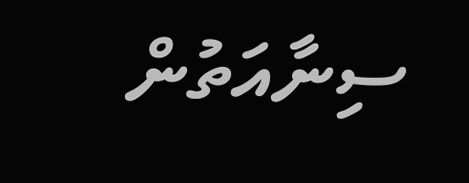ސިނާއަތުން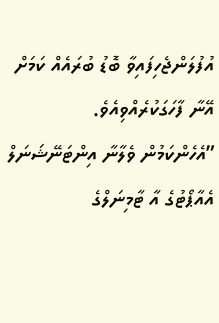އުފުލަންޖެހިފައިވާ ބޮޑު ބުރައެއް ކަމަށް އޭނާ ފާހަގަކުރެއްވިއެވެ.
”އެހެންކަމުން ވެލާނާ އިންޓަނޭޝަނަލް އެއާޕޯޓުގެ އާ ޓާމިނަލްގެ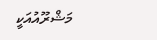މަޝްރޫއުއަކީ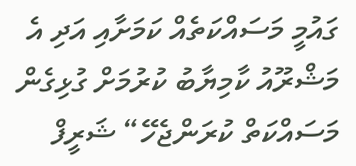ގައުމީ މަސައްކަތެއް ކަމަށާއި އަދި އެ މަޝްރޫއު ކާމިޔާބު ކުރުމަށް ގުޅިގެން މަސައްކަތް ކުރަންޖެހޭ“ ޝަރީފް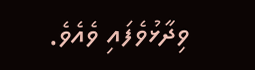ވިދާޅުވެފައި ވެއެވެ.